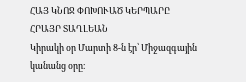ՀԱՅ ԿՆՈՋ ՓՈԽՈՒԱԾ ԿԵՐՊԱՐԸ
ՀՐԱՅՐ ՏԱՂԼԵԱՆ
Կիրակի օր Մարտի 8-ն էր՝ Միջազգային կանանց օրը։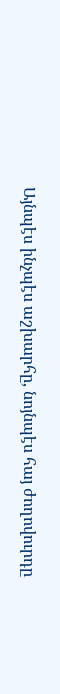Այնպէս ինչպէս աշխարհը, նոյնպէս հայ ժողովուրդը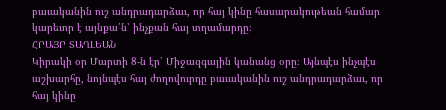բաւականին ուշ անդրադարձաւ, որ հայ կինը հասարակութեան համար կարեւոր է այնքա՛ն՝ ինչքան հայ տղամարդը։
ՀՐԱՅՐ ՏԱՂԼԵԱՆ
Կիրակի օր Մարտի 8-ն էր՝ Միջազգային կանանց օրը։ Այնպէս ինչպէս աշխարհը, նոյնպէս հայ ժողովուրդը բաւականին ուշ անդրադարձաւ, որ հայ կինը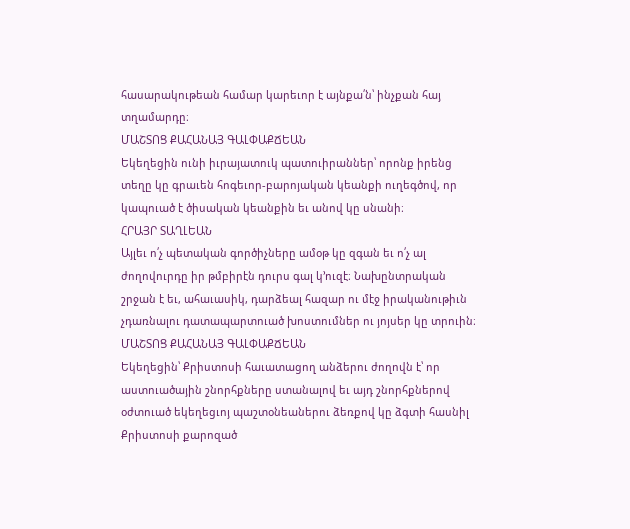հասարակութեան համար կարեւոր է այնքա՛ն՝ ինչքան հայ տղամարդը։
ՄԱՇՏՈՑ ՔԱՀԱՆԱՅ ԳԱԼՓԱՔՃԵԱՆ
Եկեղեցին ունի իւրայատուկ պատուիրաններ՝ որոնք իրենց տեղը կը գրաւեն հոգեւոր-բարոյական կեանքի ուղեգծով, որ կապուած է ծիսական կեանքին եւ անով կը սնանի։
ՀՐԱՅՐ ՏԱՂԼԵԱՆ
Այլեւ ո՛չ պետական գործիչները ամօթ կը զգան եւ ո՛չ ալ ժողովուրդը իր թմբիրէն դուրս գալ կ՚ուզէ։ Նախընտրական շրջան է եւ, ահաւասիկ, դարձեալ հազար ու մէջ իրականութիւն չդառնալու դատապարտուած խոստումներ ու յոյսեր կը տրուին։
ՄԱՇՏՈՑ ՔԱՀԱՆԱՅ ԳԱԼՓԱՔՃԵԱՆ
Եկեղեցին՝ Քրիստոսի հաւատացող անձերու ժողովն է՝ որ աստուածային շնորհքները ստանալով եւ այդ շնորհքներով օժտուած եկեղեցւոյ պաշտօնեաներու ձեռքով կը ձգտի հասնիլ Քրիստոսի քարոզած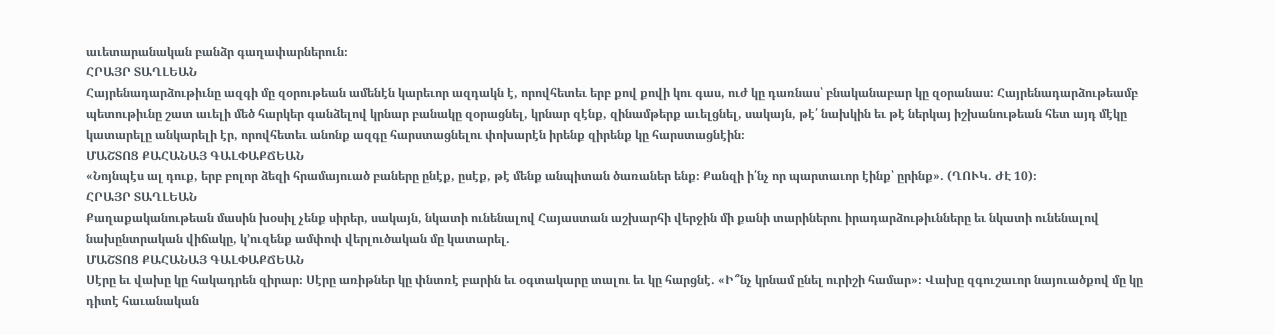աւետարանական բանձր գաղափարներուն։
ՀՐԱՅՐ ՏԱՂԼԵԱՆ
Հայրենադարձութիւնը ազգի մը զօրութեան ամենէն կարեւոր ազդակն է, որովհետեւ երբ քով քովի կու գաս, ուժ կը դառնաս՝ բնականաբար կը զօրանաս: Հայրենադարձութեամբ պետութիւնը շատ աւելի մեծ հարկեր գանձելով կրնար բանակը զօրացնել, կրնար զէնք, զինամթերք աւելցնել, սակայն, թէ՛ նախկին եւ թէ ներկայ իշխանութեան հետ այդ մէկը կատարելը անկարելի էր, որովհետեւ անոնք ազգը հարստացնելու փոխարէն իրենք զիրենք կը հարստացնէին։
ՄԱՇՏՈՑ ՔԱՀԱՆԱՅ ԳԱԼՓԱՔՃԵԱՆ
«Նոյնպէս ալ դուք, երբ բոլոր ձեզի հրամայուած բաները ընէք, ըսէք, թէ մենք անպիտան ծառաներ ենք։ Քանզի ի՛նչ որ պարտաւոր էինք՝ ըրինք». (ՂՈՒԿ. ԺԷ 10)։
ՀՐԱՅՐ ՏԱՂԼԵԱՆ
Քաղաքականութեան մասին խօսիլ չենք սիրեր, սակայն, նկատի ունենալով Հայաստան աշխարհի վերջին մի քանի տարիներու իրադարձութիւնները եւ նկատի ունենալով նախընտրական վիճակը, կ՚ուզենք ամփոփ վերլուծական մը կատարել.
ՄԱՇՏՈՑ ՔԱՀԱՆԱՅ ԳԱԼՓԱՔՃԵԱՆ
Սէրը եւ վախը կը հակադրեն զիրար։ Սէրը առիթներ կը փնտռէ բարին եւ օգտակարը տալու եւ կը հարցնէ. «Ի՞նչ կրնամ ընել ուրիշի համար»։ Վախը զգուշաւոր նայուածքով մը կը դիտէ հաւանական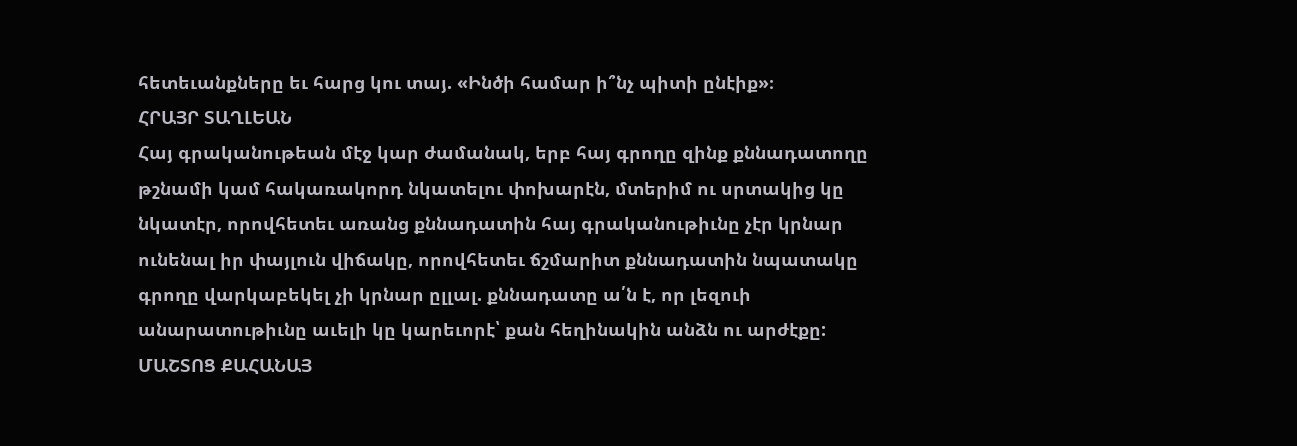հետեւանքները եւ հարց կու տայ. «Ինծի համար ի՞նչ պիտի ընէիք»։
ՀՐԱՅՐ ՏԱՂԼԵԱՆ
Հայ գրականութեան մէջ կար ժամանակ, երբ հայ գրողը զինք քննադատողը թշնամի կամ հակառակորդ նկատելու փոխարէն, մտերիմ ու սրտակից կը նկատէր, որովհետեւ առանց քննադատին հայ գրականութիւնը չէր կրնար ունենալ իր փայլուն վիճակը, որովհետեւ ճշմարիտ քննադատին նպատակը գրողը վարկաբեկել չի կրնար ըլլալ. քննադատը ա՛ն է, որ լեզուի անարատութիւնը աւելի կը կարեւորէ՝ քան հեղինակին անձն ու արժէքը:
ՄԱՇՏՈՑ ՔԱՀԱՆԱՅ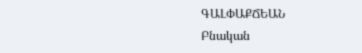ԳԱԼՓԱՔՃԵԱՆ
Բնական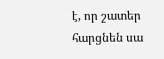է, որ շատեր հարցնեն սա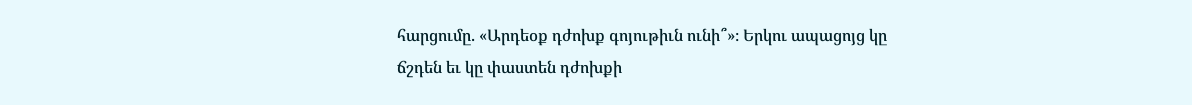հարցումը. «Արդեօք դժոխք գոյութիւն ունի՞»։ Երկու ապացոյց կը ճշդեն եւ կը փաստեն դժոխքի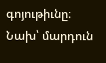գոյութիւնը։ Նախ՝ մարդուն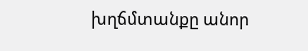խղճմտանքը անոր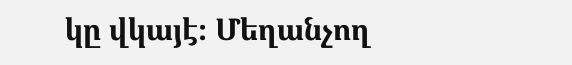կը վկայէ։ Մեղանչող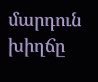մարդուն խիղճը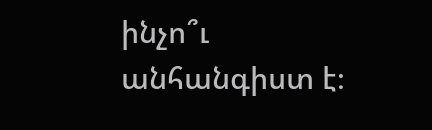ինչո՞ւ անհանգիստ է։